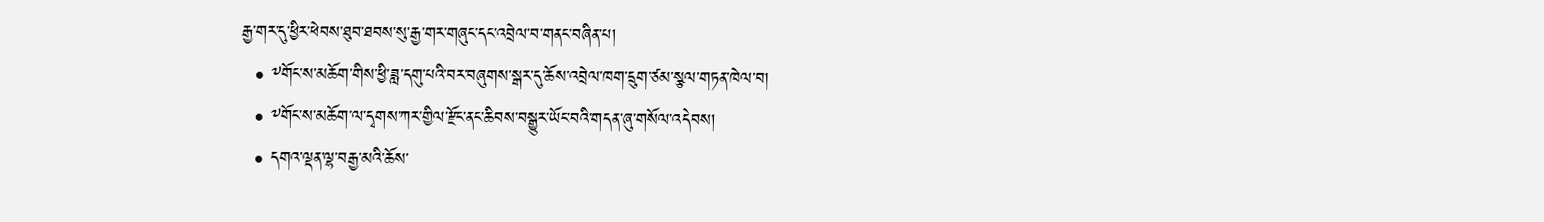རྒྱ་གར་དུ་ཕྱིར་ཕེབས་ཐུབ་ཐབས་སུ་རྒྱ་གར་གཞུང་དང་འབྲེལ་བ་གནང་བཞིན་པ།
  • ༸གོང་ས་མཆོག་གིས་ཕྱི་ཟླ་དགུ་པའི་བར་བཞུགས་སྒར་དུ་ཆོས་འབྲེལ་ཁག་དྲུག་ཙམ་སྩལ་གཏན་ཁེལ་བ།
  • ༸གོང་ས་མཆོག་ལ་དྭགས་ཀར་གྱིལ་རྫོང་ནང་ཆིབས་བསྒྱུར་ཡོང་བའི་གདན་ཞུ་གསོལ་འདེབས།
  • དགའ་ལྡན་ལྷ་བརྒྱ་མའི་ཆོས་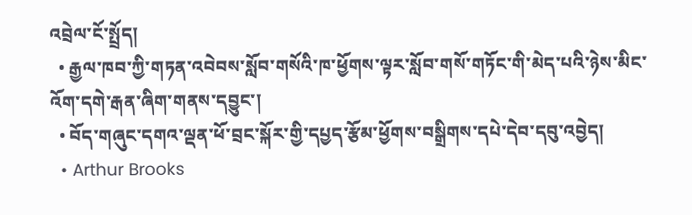འབྲེལ་ངོ་སྤྲོད།
  • རྒྱལ་ཁབ་ཀྱི་གཏན་འབེབས་སློབ་གསོའི་ཁ་ཕྱོགས་ལྟར་སློབ་གསོ་གཏོང་གི་མེད་པའི་ཉེས་མིང་འོག་དགེ་རྒན་ཞིག་གནས་དབྱུང་།
  • བོད་གཞུང་དགའ་ལྡན་ཕོ་བྲང་སྐོར་གྱི་དཔྱད་རྩོམ་ཕྱོགས་བསྒྲིགས་དཔེ་དེབ་དབུ་འབྱེད།
  • Arthur Brooks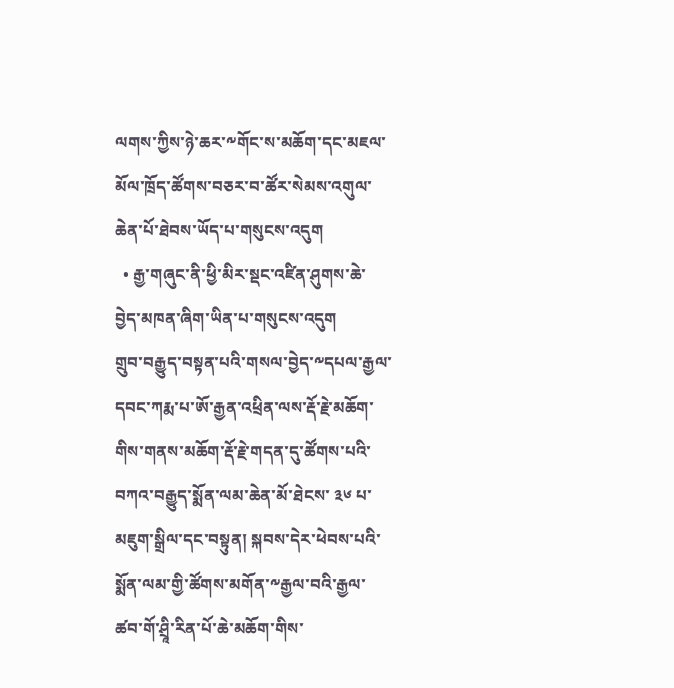ལགས་ཀྱིས་ཉེ་ཆར་༸གོང་ས་མཆོག་དང་མཇལ་མོལ་ཁྲོད་ཚོགས་བཅར་བ་ཚོར་སེམས་འགུལ་ཆེན་པོ་ཐེབས་ཡོད་པ་གསུངས་འདུག
  • རྒྱ་གཞུང་ནི་ཕྱི་མིར་སྡང་འཛིན་ཤུགས་ཆེ་བྱེད་མཁན་ཞིག་ཡིན་པ་གསུངས་འདུག
གྲུབ་བརྒྱུད་བསྟན་པའི་གསལ་བྱེད་༸དཔལ་རྒྱལ་དབང་ཀརྨ་པ་ཨོ་རྒྱན་འཕྲིན་ལས་རྡོ་རྗེ་མཆོག་གིས་གནས་མཆོག་རྡོ་རྗེ་གདན་དུ་ཚོགས་པའི་བཀའ་བརྒྱུད་སྨོན་ལམ་ཆེན་མོ་ཐེངས་ ༣༦ པ་མཇུག་སྒྲིལ་དང་བསྟུན། སྐབས་དེར་ཕེབས་པའི་སྨོན་ལམ་གྱི་ཚོགས་མགོན་༸རྒྱལ་བའི་རྒྱལ་ཚབ་གོ་ཤྲཱི་རིན་པོ་ཆེ་མཆོག་གིས་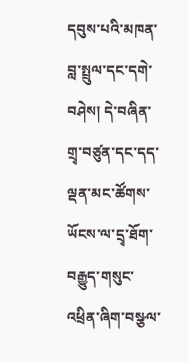དབུས་པའི་མཁན་བླ་སྤྲུལ་དང་དགེ་བཤེས། དེ་བཞིན་གྲྭ་བཙུན་དང་དད་ལྡན་མང་ཚོགས་ཡོངས་ལ་དྲྭ་ཐོག་བརྒྱུད་གསུང་འཕྲིན་ཞིག་བསྩལ་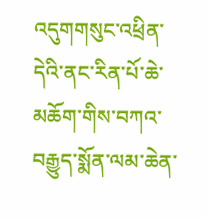འདུགགསུང་འཕྲིན་དེའི་ནང་རིན་པོ་ཆེ་མཆོག་གིས་བཀའ་བརྒྱུད་སྨོན་ལམ་ཆེན་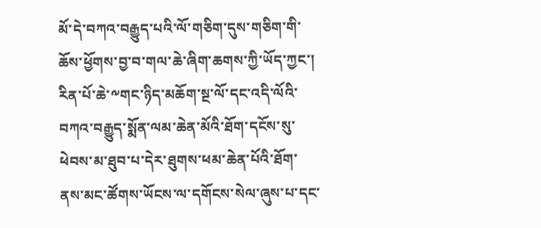མོ་དེ་བཀའ་བརྒྱུད་པའི་ལོ་གཅིག་དུས་གཅིག་གི་ཆོས་ཕྱོགས་བྱ་བ་གལ་ཆེ་ཞིག་ཆགས་ཀྱི་ཡོད་ཀྱང་། རིན་པོ་ཆེ་༸གང་ཉིད་མཆོག་སྔ་ལོ་དང་འདི་ལོའི་བཀའ་བརྒྱུད་སྨོན་ལམ་ཆེན་མོའི་ཐོག་དངོས་སུ་ཕེབས་མ་ཐུབ་པ་དེར་ཐུགས་ཕམ་ཆེན་པོའི་ཐོག་ནས་མང་ཚོགས་ཡོངས་ལ་དགོངས་སེལ་ཞུས་པ་དང་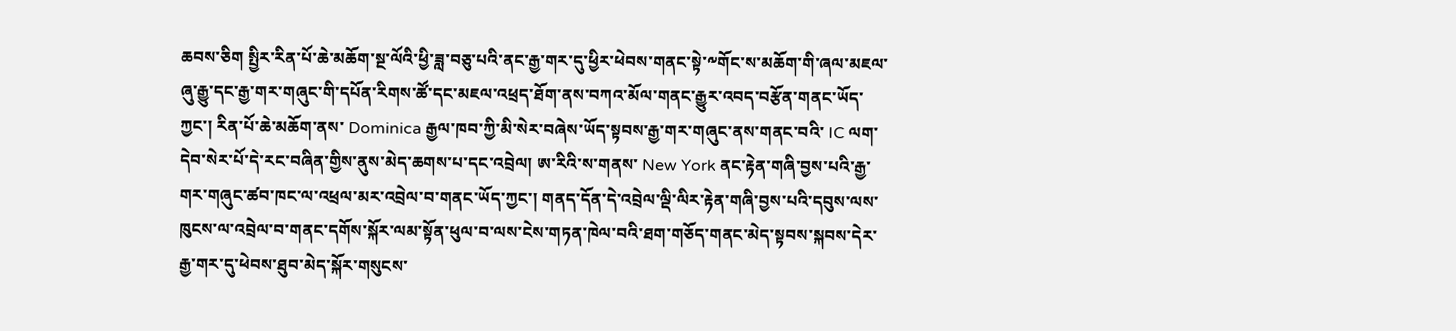ཆབས་ཅིག སྤྱིར་རིན་པོ་ཆེ་མཆོག་སྔ་ལོའི་ཕྱི་ཟླ་བཅུ་པའི་ནང་རྒྱ་གར་དུ་ཕྱིར་ཕེབས་གནང་སྟེ་༸གོང་ས་མཆོག་གི་ཞལ་མཇལ་ཞུ་རྒྱུ་དང་རྒྱ་གར་གཞུང་གི་དཔོན་རིགས་ཚོ་དང་མཇལ་འཕྲད་ཐོག་ནས་བཀའ་མོལ་གནང་རྒྱུར་འབད་བརྩོན་གནང་ཡོད་ཀྱང་། རིན་པོ་ཆེ་མཆོག་ནས་ Dominica རྒྱལ་ཁབ་ཀྱི་མི་སེར་བཞེས་ཡོད་སྟབས་རྒྱ་གར་གཞུང་ནས་གནང་བའི་ IC ལག་དེབ་སེར་པོ་དེ་རང་བཞིན་གྱིས་ནུས་མེད་ཆགས་པ་དང་འབྲེལ། ཨ་རིའི་ས་གནས་ New York ནང་རྟེན་གཞི་བྱས་པའི་རྒྱ་གར་གཞུང་ཚབ་ཁང་ལ་འཕྲལ་མར་འབྲེལ་བ་གནང་ཡོད་ཀྱང་། གནད་དོན་དེ་འབྲེལ་ལྡི་ལིར་རྟེན་གཞི་བྱས་པའི་དབུས་ལས་ཁུངས་ལ་འབྲེལ་བ་གནང་དགོས་སྐོར་ལམ་སྟོན་ཕུལ་བ་ལས་ངེས་གཏན་ཁེལ་བའི་ཐག་གཅོད་གནང་མེད་སྟབས་སྐབས་དེར་རྒྱ་གར་དུ་ཕེབས་ཐུབ་མེད་སྐོར་གསུངས་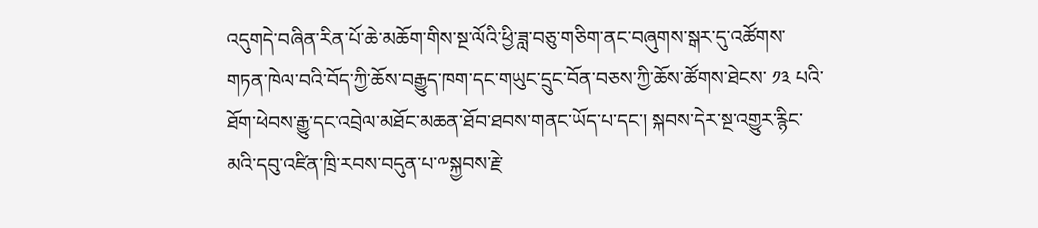འདུགདེ་བཞིན་རིན་པོ་ཆེ་མཆོག་གིས་སྔ་ལོའི་ཕྱི་ཟླ་བཅུ་གཅིག་ནང་བཞུགས་སྒར་དུ་འཚོགས་གཏན་ཁེལ་བའི་བོད་ཀྱི་ཆོས་བརྒྱུད་ཁག་དང་གཡུང་དྲུང་བོན་བཅས་ཀྱི་ཆོས་ཚོགས་ཐེངས་ ༡༣ པའི་ཐོག་ཕེབས་རྒྱུ་དང་འབྲེལ་མཐོང་མཆན་ཐོབ་ཐབས་གནང་ཡོད་པ་དང་། སྐབས་དེར་སྔ་འགྱུར་རྙིང་མའི་དབུ་འཛིན་ཁྲི་རབས་བདུན་པ་༸སྐྱབས་རྗེ་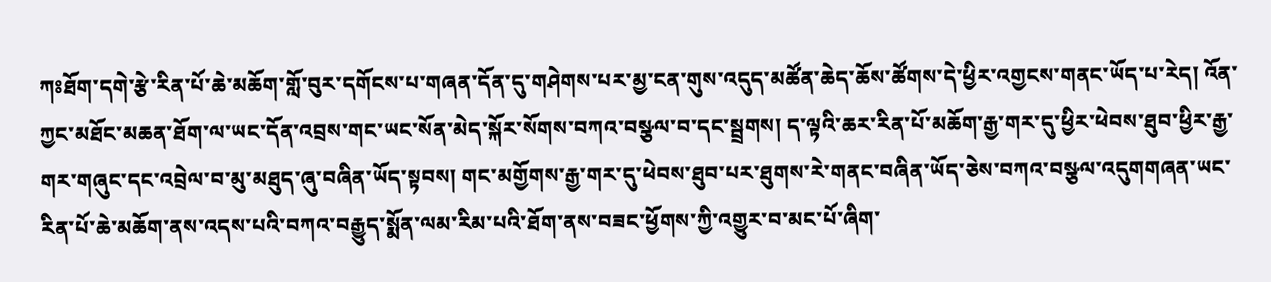ཀཿཐོག་དགེ་རྩེ་རིན་པོ་ཆེ་མཆོག་གློ་བུར་དགོངས་པ་གཞན་དོན་དུ་གཤེགས་པར་མྱ་ངན་གུས་འདུད་མཚོན་ཆེད་ཆོས་ཚོགས་དེ་ཕྱིར་འགྱངས་གནང་ཡོད་པ་རེད། འོན་ཀྱང་མཐོང་མཆན་ཐོག་ལ་ཡང་དོན་འབྲས་གང་ཡང་སོན་མེད་སྐོར་སོགས་བཀའ་བསྩལ་བ་དང་སྦྲགས། ད་ལྟའི་ཆར་རིན་པོ་མཆོག་རྒྱ་གར་དུ་ཕྱིར་ཕེབས་ཐུབ་ཕྱིར་རྒྱ་གར་གཞུང་དང་འབྲེལ་བ་མུ་མཐུད་ཞུ་བཞིན་ཡོད་སྟབས། གང་མགྱོགས་རྒྱ་གར་དུ་ཕེབས་ཐུབ་པར་ཐུགས་རེ་གནང་བཞིན་ཡོད་ཅེས་བཀའ་བསྩལ་འདུགགཞན་ཡང་རིན་པོ་ཆེ་མཆོག་ནས་འདས་པའི་བཀའ་བརྒྱུད་སྨོན་ལམ་རིམ་པའི་ཐོག་ནས་བཟང་ཕྱོགས་ཀྱི་འགྱུར་བ་མང་པོ་ཞིག་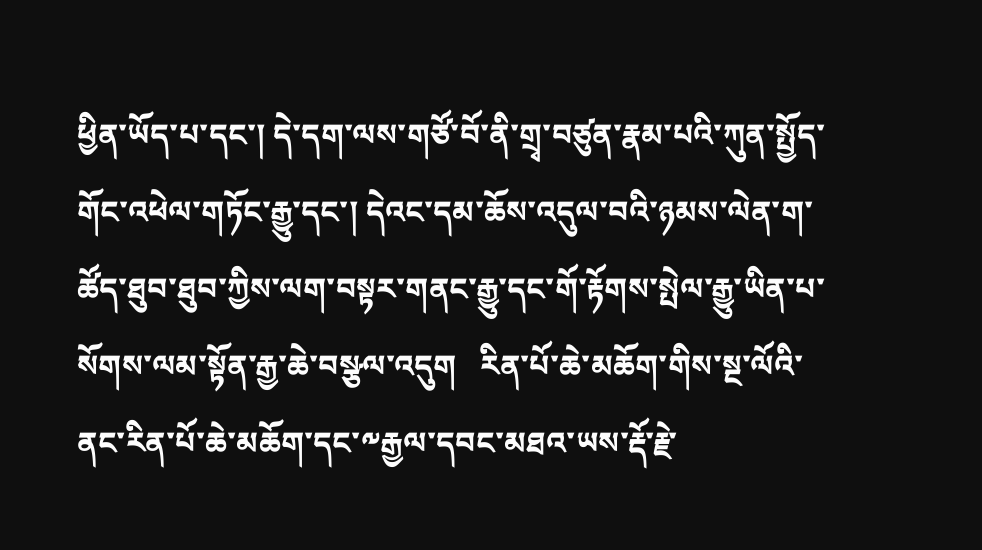ཕྱིན་ཡོད་པ་དང་། དེ་དག་ལས་གཙོ་བོ་ནི་གྲྭ་བཙུན་རྣམ་པའི་ཀུན་སྤྱོད་གོང་འཕེལ་གཏོང་རྒྱུ་དང་། དེའང་དམ་ཆོས་འདུལ་བའི་ཉམས་ལེན་ག་ཚོད་ཐུབ་ཐུབ་ཀྱིས་ལག་བསྟར་གནང་རྒྱུ་དང་གོ་རྟོགས་སྤེལ་རྒྱུ་ཡིན་པ་སོགས་ལམ་སྟོན་རྒྱ་ཆེ་བསྩལ་འདུག   རིན་པོ་ཆེ་མཆོག་གིས་སྔ་ལོའི་ནང་རིན་པོ་ཆེ་མཆོག་དང་༸རྒྱལ་དབང་མཐའ་ཡས་རྡོ་རྗེ་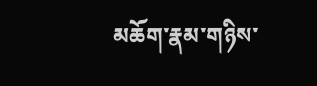མཆོག་རྣམ་གཉིས་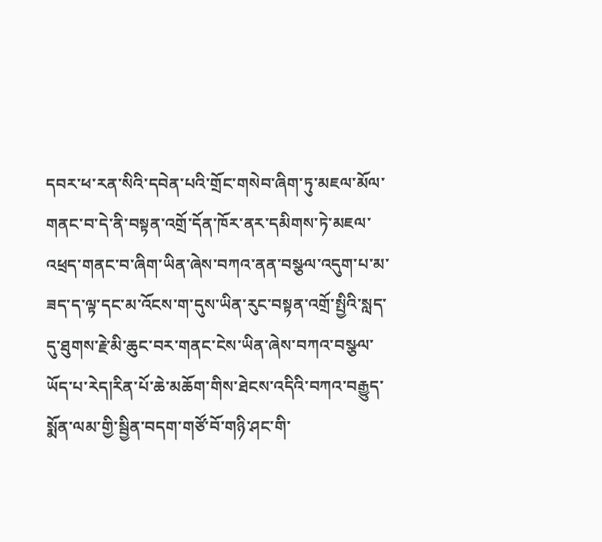དབར་ཕ་རན་སིའི་དབེན་པའི་གྲོང་གསེབ་ཞིག་ཏུ་མཇལ་མོལ་གནང་བ་དེ་ནི་བསྟན་འགྲོ་དོན་ཁོར་ནར་དམིགས་ཏེ་མཇལ་འཕྲད་གནང་བ་ཞིག་ཡིན་ཞེས་བཀའ་ནན་བསྩལ་འདུག་པ་མ་ཟད་ད་ལྟ་དང་མ་འོངས་ག་དུས་ཡིན་རུང་བསྟན་འགྲོ་སྤྱིའི་སླད་དུ་ཐུགས་རྗེ་མི་ཆུང་བར་གནང་ངེས་ཡིན་ཞེས་བཀའ་བསྩལ་ཡོད་པ་རེད།རིན་པོ་ཆེ་མཆོག་གིས་ཐེངས་འདིའི་བཀའ་བརྒྱུད་སྨོན་ལམ་གྱི་སྦྱིན་བདག་གཙོ་བོ་གཉི་ཤང་གི་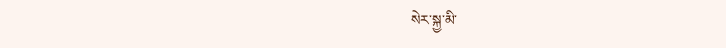སེར་སྐྱ་མི་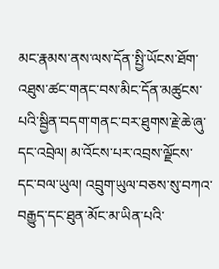མང་རྣམས་ནས་ལས་དོན་སྤྱི་ཡོངས་ཐོག་འཐུས་ཚང་གནང་བས་མིང་དོན་མཚུངས་པའི་སྦྱིན་བདག་གནང་བར་ཐུགས་རྗེ་ཆེ་ཞུ་དང་འབྲེལ། མ་འོངས་པར་འབྲས་ལྗོངས་དང་བལ་ཡུལ། འབྲུག་ཡུལ་བཅས་སུ་བཀའ་བརྒྱུད་དང་ཐུན་མོང་མ་ཡིན་པའི་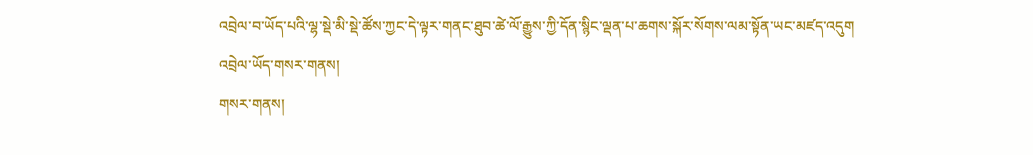འབྲེལ་བ་ཡོད་པའི་ལྷ་སྡེ་མི་སྡེ་ཚོས་ཀྱང་དེ་ལྟར་གནང་ཐུབ་ཚེ་ལོ་རྒྱུས་ཀྱི་དོན་སྙིང་ལྡན་པ་ཆགས་སྐོར་སོགས་ལམ་སྟོན་ཡང་མཛད་འདུག
འབྲེལ་ཡོད་གསར་གནས།
གསར་གནས།